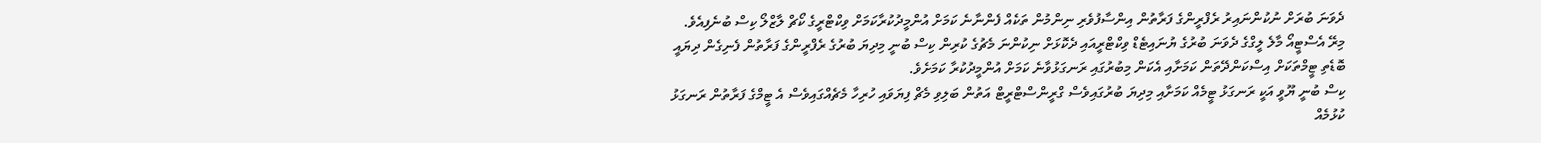ދެވަނަ ބުރަށް ނުކުންނައިރު ރެފްރީންގެ ފަރާތުން އިންސާފުވެރި ނިންމުން ތަކެއް ފެންނާނެ ކަމަށް އުންމީދުކުރާކަމަށް ވިކްޓްރީގެ ކޯޗް ލާޒްލޯ ކިސް ބުނެފިއެވެ.
މިރޭ އެސްޓީއޯ މާލެ ލީގްގެ ދެވަނަ ބުރުގެ ޔުނައިޓެޑް ވިކްޓްރީއައި ދެކޮޅަށް ނިކުންނަ މެޗުގެ ކުރިން ކިސް ބުނީ މިދިޔަ ބުރުގެ ރެފްރީންގެ ފަރާތުން ފެނިގެން ދިޔައީ ބޮޑެތި ޓީމްތަކަށް އިސްކަންދޭތަން ކަމަށާއި އެކަން މިބުރުގައި ރަނގަޅުވާނެ ކަމަށް އުންމީދުކުރާ ކަމަށެވެ.
ކިސް ބުނީ ޔޫވީ އަކީ ރަނގަޅު ޓީމެއް ކަމަށާއި މިދިޔަ ބުރުގައިވެސް ގްރީންސްޓްރީޓް އަތުން ބަލިވި މެޗް ފިޔަވައި ހުރިހާ މެޗެއްގައިވެސް އެ ޓީމްގެ ފަރާތުން ރަނގަޅު ކުޅުމެއް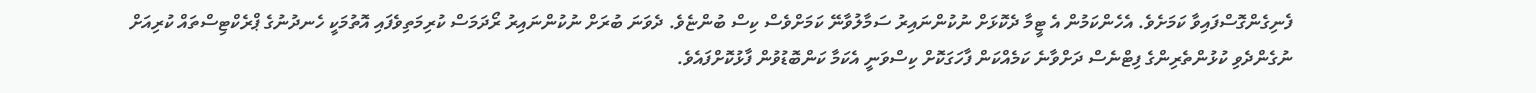ފެނިގެންގޮސްފައިވާ ކަމަށެވެ. އެހެންކަމުން އެ ޓީމާ ދެކޮޅަށް ނުކުންނައިރު ސަމާލުވާނޭ ކަމަށްވެސް ކިސް ބުންޏެވެ. ދެވަނަ ބުރަށް ނުކުންނައިރު ރޯދަމަސް ކުރިމަތިވެފައި އޮތުމަކީ ހެނދުނުގެ ޕްރެކްޓިސްތައް ކުރިއަށް ނުގެންދެވި ކުޅުންތެރިންގެ ފިޓްނެސް ދަށްވާނެ ކަމެއްކަން ފާހަގަކޮށް ކިސްވަނީ އެކަމާ ކަންބޮޑުވުން ފާޅުކޮށްފައެވެ.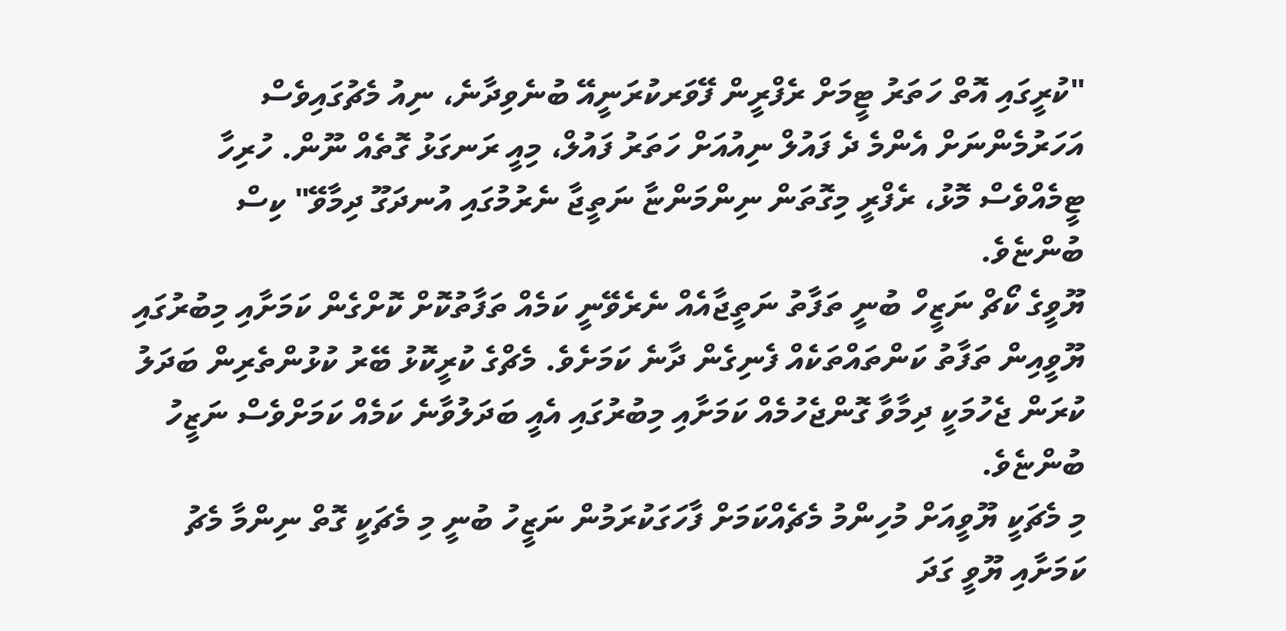"ކުރީގައި އޮތް ހަތަރު ޓީމަށް ރެފްރީން ފޭވަރކުރަނީއޭ ބުނެވިދާނެ، ނިއު މެޗުގައިވެސް އަހަރުމެންނަށް އެންމެ ދެ ފައުލް ނިއުއަށް ހަތަރު ފައުލް، މިއީ ރަނގަޅު ގޮތެއް ނޫން. ހުރިހާ ޓީމެއްވެސް މޮޅު، ރެފްރީ މިގޮތަން ނިންމަންޏާ ނަތީޖާ ނެރުމުގައި އުނދަގޫ ދިމާވޭ" ކިސް ބުންޏެވެ.
ޔޫވީގެ ކޯޗް ނަޒީހް ބުނީ ތަފާތު ނަތީޖާއެއް ނެރެވޭނީ ކަމެއް ތަފާތުކޮށް ކޮށްގެން ކަމަށާއި މިބުރުގައި ޔޫވީއިން ތަފާތު ކަންތައްތަކެއް ފެނިގެން ދާނެ ކަމަށެވެ. މެޗްގެ ކުރީކޮޅު ބޭރު ކުޅުންތެރިން ބަދަލު ކުރަން ޖެހުމަކީ ދިމާވާ ގޮންޖެހުމެއް ކަމަށާއި މިބުރުގައި އެއީ ބަދަލުވާނެ ކަމެއް ކަމަށްވެސް ނަޒީހު ބުންޏެވެ.
މި މެޗަކީ ޔޫވީއަށް މުހިންމު މެޗެއްކަމަށް ފާހަގަކުރަމުން ނަޒީހު ބުނީ މި މެޗަކީ ގޮތް ނިންމާ މެޗު ކަމަށާއި ޔޫވީ ގަދަ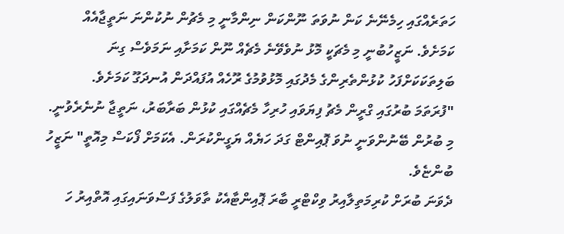ހަތަރެއްގައި ހިމެނޭނެ ކަން ނުވަތަ ނޫންކަން ނިންމާނީ މި މެޗުން ނުކުންނަ ނަތީޖާއެއް ކަމަށެވެ. ނަޒީހުބުނީ މި މެޗަކީ މޮޅު ނުވެވޭނެ މެޗެއް ނޫން ކަމަށާއި ނަމަވެސް ގިނަ ބަލިތަކަކަށްފަހު ކުޅުންތެރިންގެ މެދުގައި މޮޅުވުމުގެ ރޫހެއް އުފައްދަން އުނދަގޫ ކަމަށެވެ.
"ފުރަތަމަ ބުރުގައި ގްރީން މެޗު ފިޔަވައި ހުރިހާ މެޗެއްގައި ކުޅުން ބަރާބަރު، ނަތީޖާ ނުނެރެވުނީ. މި ބުރުން ބޭނުންވަނީ ނުވަ ޕޮއިންޓް ގަދަ ހަޔެއް ޔަގީންކުރަން. އެކަމަށް ފޯކަސް މިއޮތީ" ނަޒީހު ބުންޏެވެ.
ދެވަނަ ބުރަށް ކުރިމަތިލާއިރު ވިކްޓްރީ ބާރަ ޕޮއިންޓާއެކު ތާވަލުގެ ފަސްވަނައިގައި އޮތްއިރު ހަ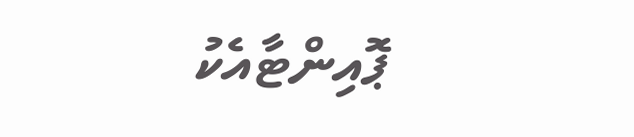ޕޮއިންޓާއެކު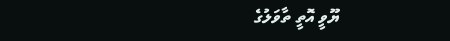ޔޫވީ އޮތީ ތާވަލުގެ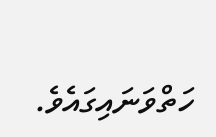ހަތްވަނައިގައެވެ.